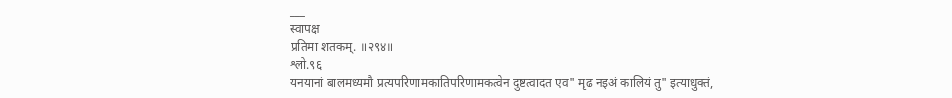___
स्वापक्ष
प्रतिमा शतकम्. ॥२९४॥
श्लो.९६
यनयानां बालमध्यमौ प्रत्यपरिणामकातिपरिणामकत्वेन दुष्टत्वादत एव" मृढ नइअं कालियं तु" इत्याधुक्तं,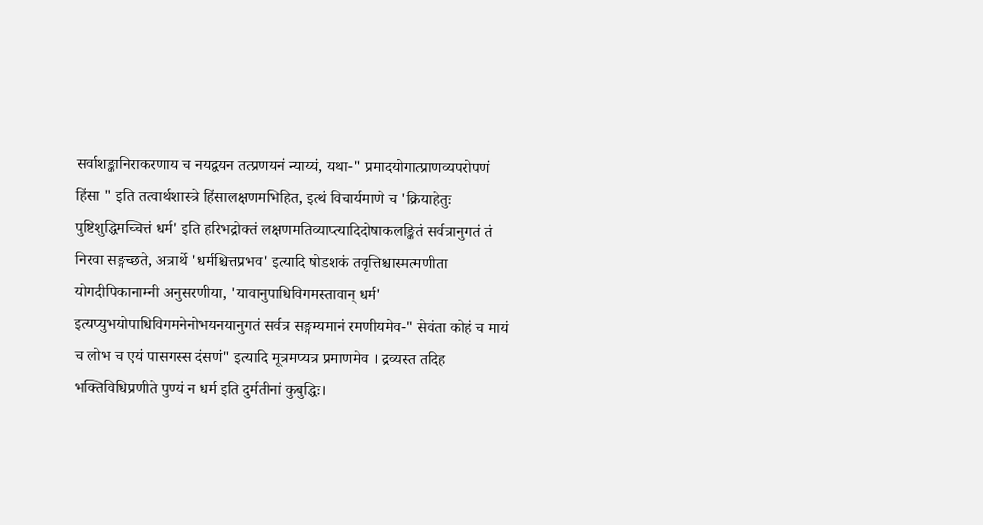सर्वाशङ्कानिराकरणाय च नयद्वयन तत्प्रणयनं न्याय्यं, यथा-" प्रमादयोगात्प्राणव्यपरोपणं हिंसा " इति तत्वार्थशास्त्रे हिंसालक्षणमभिहित, इत्थं विचार्यमाणे च 'क्रियाहेतुः पुष्टिशुद्धिमच्चित्तं धर्म' इति हरिभद्रोक्तं लक्षणमतिव्याप्त्यादिदोषाकलङ्कितं सर्वत्रानुगतं तं निरवा सङ्गच्छते, अत्रार्थे 'धर्मश्चित्तप्रभव' इत्यादि षोडशकं तवृत्तिश्चास्मत्मणीता योगदीपिकानाम्नी अनुसरणीया, 'यावानुपाधिविगमस्तावान् धर्म' इत्यप्युभयोपाधिविगमनेनोभयनयानुगतं सर्वत्र सङ्गम्यमानं रमणीयमेव-" सेवंता कोहं च मायं च लोभ च एयं पासगस्स दंसणं" इत्यादि मूत्रमप्यत्र प्रमाणमेव । द्रव्यस्त तदिह भक्तिविधिप्रणीते पुण्यं न धर्म इति दुर्मतीनां कुबुद्धिः।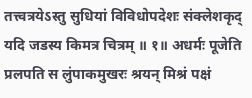तत्त्वत्रयेऽस्तु सुधियां विविधोपदेशः संक्लेशकृद् यदि जडस्य किमत्र चित्रम् ॥ १॥ अधर्मः पूजेति प्रलपति स लुंपाकमुखरः श्रयन् मिश्रं पक्षं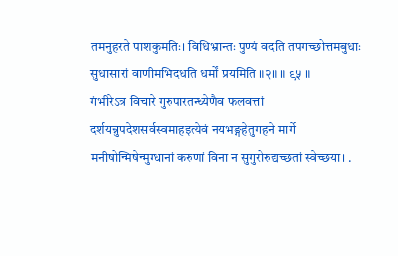तमनुहरते पाशकुमतिः। विधिभ्रान्तः पुण्यं वदति तपगच्छोत्तमबुधाः सुधासारां वाणीमभिदधति धर्मों प्रयमिति ॥२॥ ॥ ९५ ॥
गंभीरेऽत्र विचारे गुरुपारतन्ध्येणैव फलवत्तां दर्शयन्नुपदेशसर्वस्वमाहइत्येवं नयभङ्गहेतुगहने मार्गे मनीषोन्मिषेन्मुग्धानां करुणां विना न सुगुरोरुद्यच्छतां स्वेच्छया। .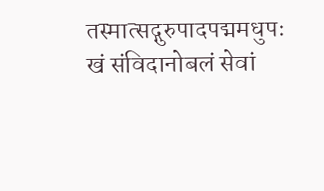तस्मात्सद्गुरुपादपद्ममधुपः खं संविदानोबलं सेवां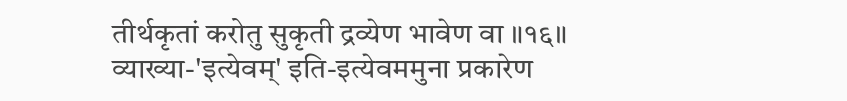तीर्थकृतां करोतु सुकृती द्रव्येण भावेण वा ॥१६॥
व्याख्या-'इत्येवम्' इति-इत्येवममुना प्रकारेण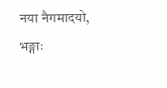नया नैगमादयो, भङ्गाः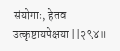संयोगाः, हेतव उत्कृष्टायपेक्षया ||२९४॥